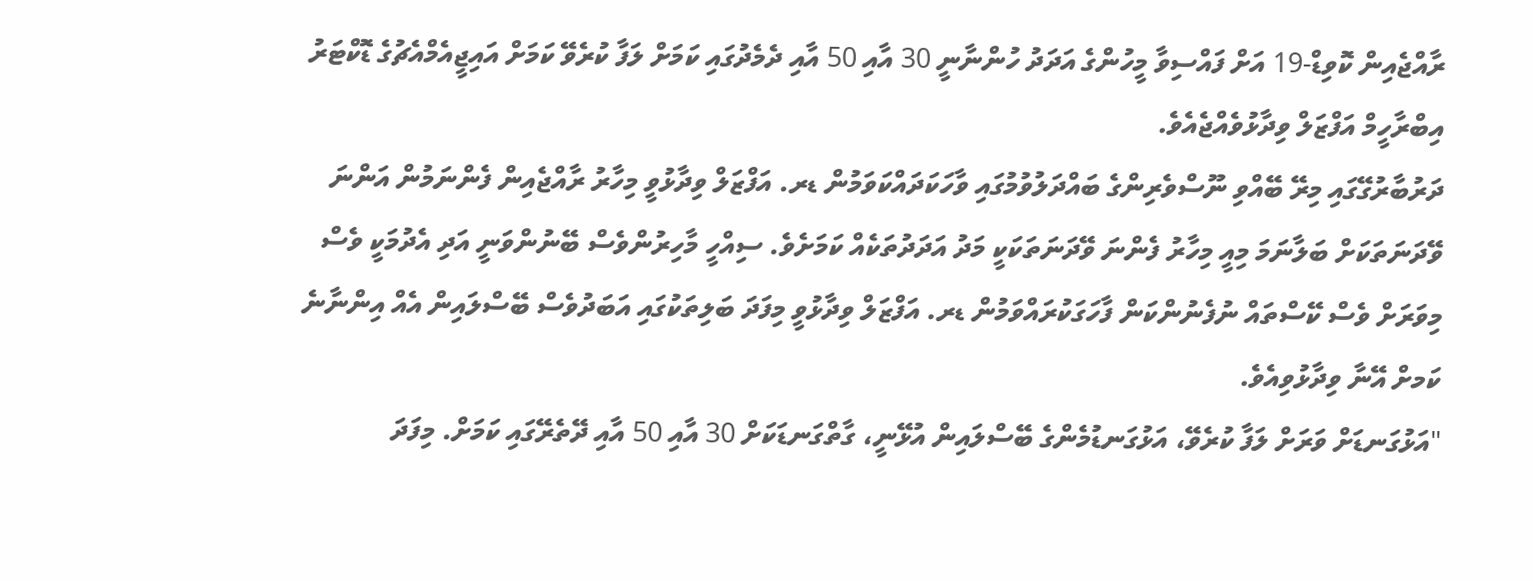ރާއްޖެއިން ކޮވިޑް-19 އަށް ފައްސިވާ މީހުންގެ އަދަދު ހުންނާނީ 30 އާއި 50 އާއި ދެމެދުގައި ކަމަށް ލަފާ ކުރެވޭ ކަމަށް އައިޖީއެމްއެޗުގެ ޑޮކްޓަރު އިބްރާހީމް އަފްޒަލް ވިދާޅުވެއްޖެއެވެ.
ދަރުބާރުގޭގައި މިރޭ ބޭއްވި ނޫސްވެރިންގެ ބައްދަލުވުމުގައި ވާހަކަދައްކަވަމުން ޑރ. އަފްޒަލް ވިދާޅުވީ މިހާރު ރާއްޖެއިން ފެންނަމުން އަންނަ ވޭދަނަތަކަށް ބަލާނަމަ މިއީ މިހާރު ފެންނަ ވޭދަނަތަކަކީ މަދު އަދަދުތަކެއް ކަމަށެވެ. ސިއްހީ މާހިރުންވެސް ބޭނުންވަނީ އަދި އެދުމަކީ ވެސް މިވަރަށް ވެސް ކޭސްތައް ނުފެނުންކަން ފާހަގަކުރައްވަމުން ޑރ. އަފްޒަލް ވިދާޅުވީ މިފަދަ ބަލިތަކުގައި އަބަދުވެސް ބޭސްލައިން އެއް އިންނާނެ ކަމށް އޭނާ ވިދާޅުވިއެވެ.
"އަޅުގަނޑަށް ވަރަށް ލަފާ ކުރެވޭ، އަޅުގަނޑުމެންގެ ބޭސްލައިން އުޅޭނީ، ގާތްގަނޑަކަށް 30 އާއި 50 އާއި ދޭތެރޭގައި ކަމަށް. މިފަދަ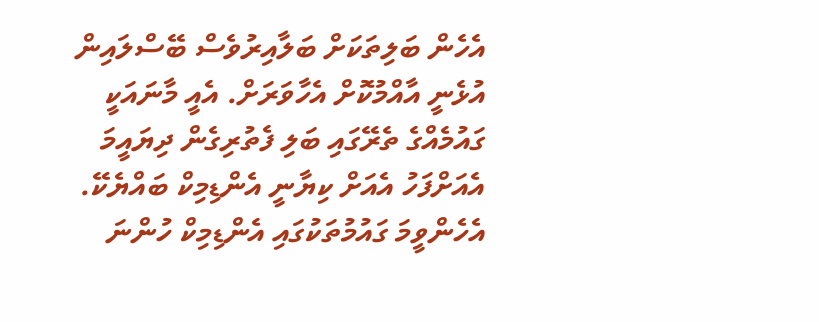އެހެން ބަލިތަކަށް ބަލާއިރުވެސް ބޭސްލައިން އުޅެނީ އާއްމުކޮށް އެހާވަރަށް. އެއީ މާނައަކީ ގައުމެއްގެ ތެރޭގައި ބަލި ފެތުރިގެން ދިޔައީމަ އެއަށްފަހު އެއަށް ކިޔާނީ އެންޑިމިކް ބައްޔެކޭ. އެހެންވީމަ ގައުމުތަކުގައި އެންޑިމިކް ހުންނަ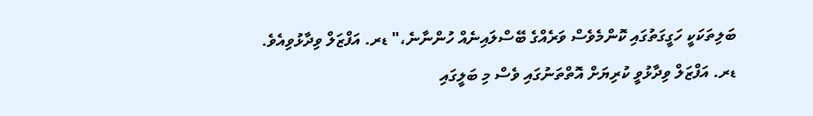ބަލިތަކަކީ ހަގީގަތުގައި ކޮންމެވެސް ވަރެއްގެ ބޭސްލައިނެއް ހުންނާނެ،" ޑރ. އަފްޒަލް ވިދާޅުވިއެވެ.
ޑރ. އަފްޒަލް ވިދާޅުވީ ކުރިޔަށް އޮތްތަނުގައި ވެސް މި ބަލީގައި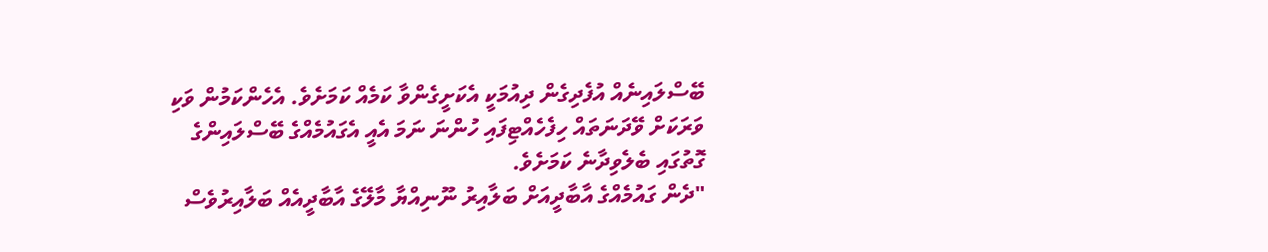ބޭސްލައިނެއް އުފެދިގެން ދިއުމަކީ އެކަށީގެންވާ ކަމެއް ކަމަށެވެ. އެހެންކަމުން ވަކި ވަރަކަށް ވޭދަނަތައް ހިފެހެއްޓިފައި ހުންނަ ނަމަ އެއީ އެގައުމެއްގެ ބޭސްލައިންގެ ގޮތުގައި ބެލެވިދާނެ ކަމަށެވެ.
"ދެން ގައުމެއްގެ އާބާދީއަށް ބަލާއިރު ނޫނިއްޔާ މާލޭގެ އާބާދީއެއް ބަލާއިރުވެސް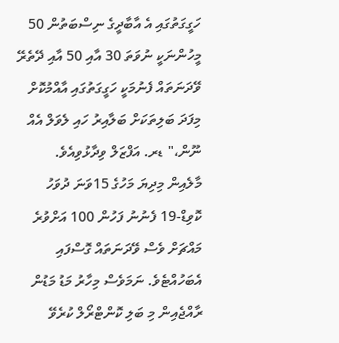ހަގީގަތުގައި އެ އާބާދީގެ ނިސްބަތުން 50 މީހުންނަކީ ނުވަތަ 30 އާއި 50 އާއި ދޭތެރޭ ވޭދަނަތައް ފެނުމަކީ ހަގީގަތުގައި އާއްމުކޮށް މިފަދަ ބަލިތަކަށް ބަލާއިރު ހައި ލެވަލް އެއް ނޫން،" ޑރ. އަފްޒަލް ވިދާޅުވިއެވެ.
މާލެއިން މިދިޔަ މަހުގެ 15ވަނަ ދުވަހު ކޮވިޑް-19 ފެނުނު ފަހުން 100 އަށްވުރެ މައްޗަށް ވެސް ވޭދަނަތައް ގޮސްފައި އެބަހުއްޓެވެ. ނަމަވެސް މިހާރު މަޑު މަޑުން ރާއްޖެއިން މި ބަލި ކޮންޓްރޯލް ކުރެވޭ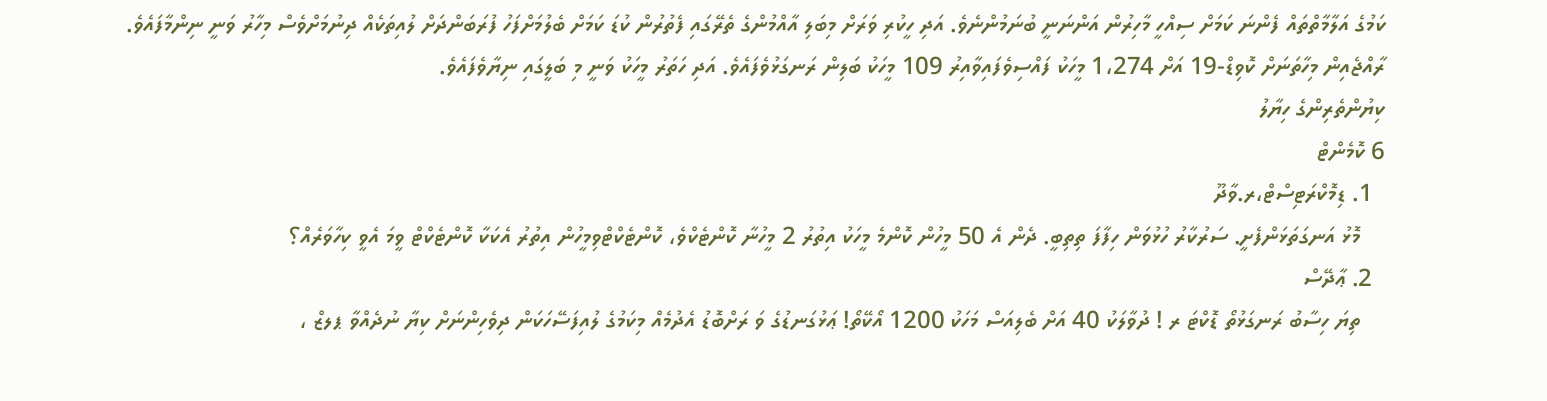ކަމުގެ އަލާމާތްތައް ފެންނަ ކަމަށް ސިއްހީ މާހިރުން އަންނަނީ ބުނަމުންނެވެ. އަދި ހީކުރި ވަރަށް މިބަލި އާއްމުންގެ ތެރޭގައި ފެތުރުން ކުޑަ ކަމަށް ބެލުމަށްފަހު ފުރަބަންދަށް ލުއިތަކެއް ދިނުމަށްވެސް މިހާރު ވަނީ ނިންމާފައެވެ.
ރާއްޖެއިން މިހާތަނަށް ކޮވިޑް-19 އަށް 1،274 މީހަކު ފައްސިވެފައިވާއިރު 109 މީހަކު ބަލިން ރަނގަޅުވެފައެވެ. އަދި ހަތަރު މީހަކު ވަނީ މި ބަލީގައި ނިޔާވެފައެވެ.
ކިޔުންތެރިންގެ ހިޔާލު
6 ކޮމެންޓް
  1. ޑިމޮކްރަޓިސްޓް،ރ.ވާދޫ
    މޮޅު އަނގަތަޅަންފެށީ. ސަރުކާރު ހުޅުވަން ހިފާފަ ތިތިބީ. ދެން އެ 50 މީހުން ކޮންމެ މީހަކު އިތުރު 2 މީހުނާ ކޮންޓެކްވެ، ކޮންޓެކްޓްވިމީހުން އިތުރު އެކަކާ ކޮންޓެކްޓް ވީމަ އެވީ ކިހާވަރެއް؟
  2. ޢާދޭސް
    ތިޔަ ހިސާބު ރަނގަޅުތޯ ޑޮކްޓަ ރ ! ދުވާލަކު 40 އަށް ބެލިއަސް މަހަކު 1200 އޯކޭތޯ! ޢަޅުގަނޑުގެ ވަ ރަށްބޮޑު އެދުމެއް މިކަމުގެ ލުއިފަސޭހަކަން ދިވެހިންނަށް ކިޔާ ނުދެއްވާ ޕލޒް ،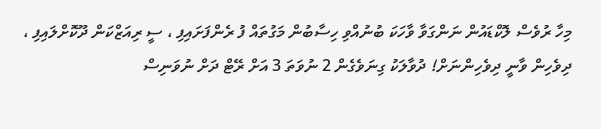މިހާ ރުވެސް ލޮކްޑައުން ނަންގަވާ ވާހަކަ ބުނުއްވި ހިސާބުން މަގުތައް ފު ރެންފަށައިފި ، ސީ ރިއަޒްކަން ދޫކޮށްލައިފި ، ދިވެހިން ވާނީ ދިވެހިންނަށް! ދުވާލަކު ގިނަވެގެން 2 ނުވަތަ 3 އަށް ރޭޓް ދަށް ނުވަނިސް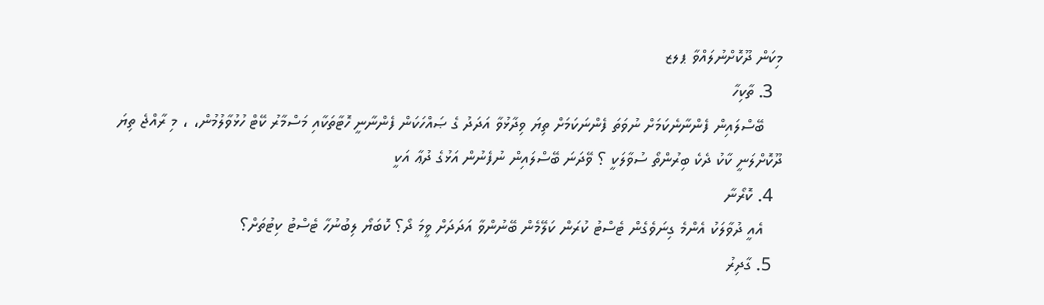މިކަން ދޫކޮށްނުލައްވާ ޕލޒ
  3. ތާކިހާ
    ބޭސްލައިން ފެންނާނެކަމަށް ނުވަތަ ފެންނަކަމަށް ތިޔަ ވިދާޅުވާ އަދަދު ގެ ޞައްހަކަން ފެންނާނީ ހޮޓާތަކާއި މަސްމާރު ކޭޓް ހުޅުވާލުމުން، ، މި ރާއްޖެ ތިޔަ ދޫކޮށްލަނީ ކާކު ދެކެ ބިރުންތޯ ސުވާލަކީ ؟ ވޭދަނަ ބޭސްލައިން ނުފެނުން އަޅުގެ ދުޢާ އަކީ
  4. ކޮރޯނާ
    އެއީ ދުވާލަކު އެންމެ ގިނަވެގެން ޓެސްޓު ކުރަން ކަލޭމެން ބޭނުންވާ އަދަދަށް ވީމަ ދޯ؟ ކޮބަޔޯ ލިބުނުހާ ޓެސްޓު ކިޓުތަށް؟
  5. ގާދިރު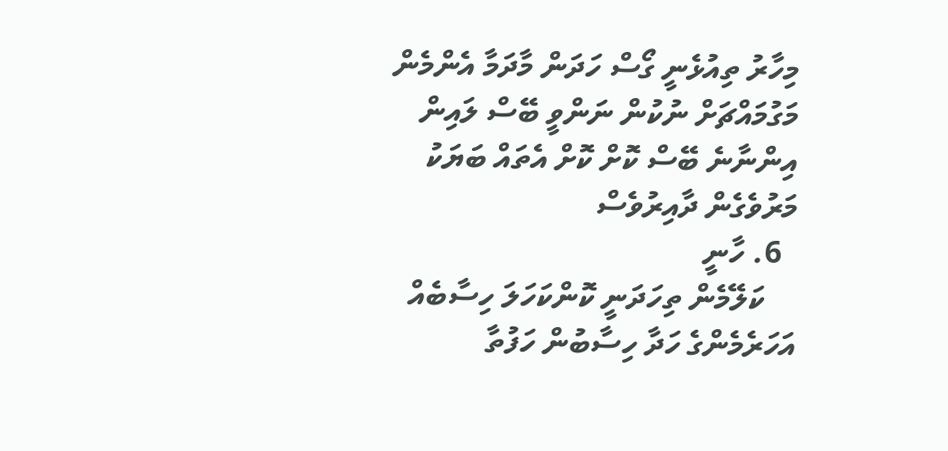މިހާރު ތިއުޅެނީ ގޯސް ހަދަން މާދަމާ އެންމެން މަގުމައްޗަށް ނުކުން ނަންވީ ބޭސް ލައިން އިންނާނެ ބޭސް ކޮށް ކޮށް އެތައް ބަޔަކު މަރުވެގެން ދާއިރުވެސް
  6. ހާނީ
    ކަލޭމެން ތިހަދަނީ ކޮންކަހަލަ ހިސާބެއް އަހަރެމެންގެ ހަދާ ހިސާބުން ހަފުތާ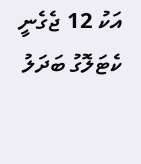އަކު 12 ޖެގެނީ ކެޓަލޮގު ބަދަލު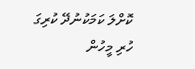ކޮށްލަ ކަމަކުނުދޭ ކުރިގަ ހުރި މީހުން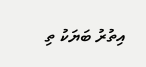އިތުރު ބަޔަކު ތި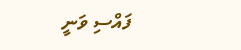ފައްސި ވަނީ